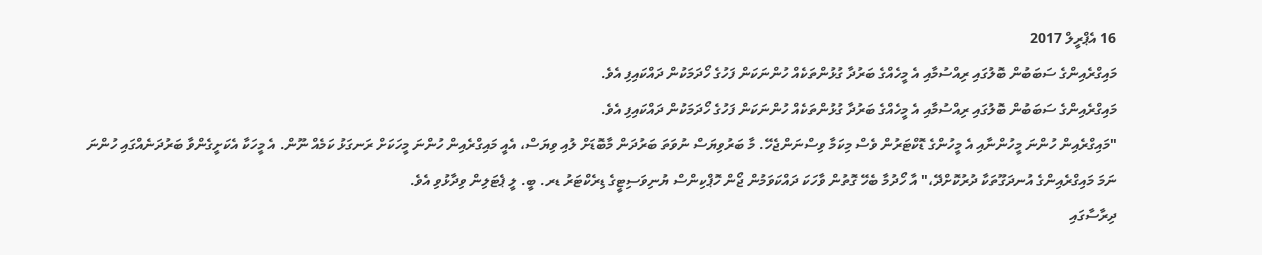16 އެޕްރީލް 2017
މައިގްރެއިންގެ ސަބަބުން ބޮލުގައި ރިއްސުމާއި އެ މީހެއްގެ ބަރުދާ ގުޅުންތަކެއް ހުންނަކަން ފަހުގެ ހޯދަމަކުން ދައްކައިފި އެވެ.
މައިގްރެއިންގެ ސަބަބުން ބޮލުގައި ރިއްސުމާއި އެ މީހެއްގެ ބަރުދާ ގުޅުންތަކެއް ހުންނަކަން ފަހުގެ ހޯދަމަކުން ދައްކައިފި އެވެ.
"މައިގްރެއިން ހުންނަ މީހުންނާއި އެ މީހުންގެ ޑޮކްޓަރުން ވެސް މިކަމާ ވިސްނަންޖެހޭ. މާ ބަރުވިޔަސް ނުވަތަ ބަރުދަން މާބޮޑަށް ލުއި ވިޔަސް، އެއީ މައިގްރެއިން ހުންނަ މީހަކަށް ރަނގަޅު ކަމެއް ނޫން. އެ މީހަކާ އެކަށީގެންވާ ބަރުދަނެއްގައި ހުންނަ ނަމަ މައިގްރެއިންގެ އުނދަގޫތަކާ ދުރުކޮށްދޭ،" އާ ހޯދުމާ ބެހޭ ގޮތުން ވާހަކަ ދައްކަވަމުން ޖޯން ހޮޕްކިންސް ޔުނިވަސިޓީގެ ޑިރެކްޓަރު ޑރ. ބީ. ލީ ޕެޓަލިން ވިދާޅުވި އެވެ.
ދިރާސާގައި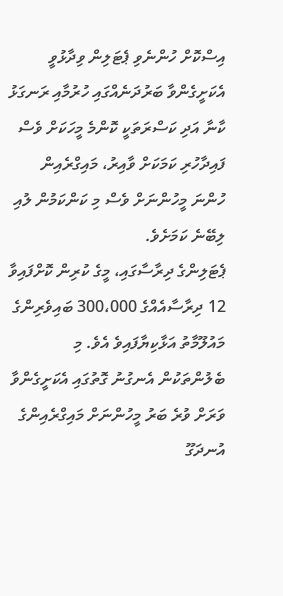އިސްކޮށް ހުންނެވި ޕެޓަލިން ވިދާޅުވީ އެކަށީގެންވާ ބަރުދަނެއްގައި ހުރުމާއި ރަނގަޅު ކާނާ އަދި ކަސްރަތަކީ ކޮންމެ މީހަކަށް ވެސް ފައިދާހުރި ކަމަކަށް ވާއިރު، މައިގްރެއިން ހުންނަ މީހުންނަށް ވެސް މި ކަންކަމުން ލުއި ލިބޭނެ ކަމަށެވެ.
ޕެޓަލިންގެ ދިރާސާގައި، މީގެ ކުރިން ކޮށްފައިވާ 12 ދިރާސާއެއްގެ 300،000 ބައިވެރިންގެ މައުލޫމާތު އަޅާކިޔާފައިވެ އެވެ. މި ބެލުންތަކުން އެނގުނު ގޮތުގައި އެކަށީގެންވާ ވަރަށް ވުރެ ބަރު މީހުންނަށް މައިގްރެއިންގެ އުނދަގޫ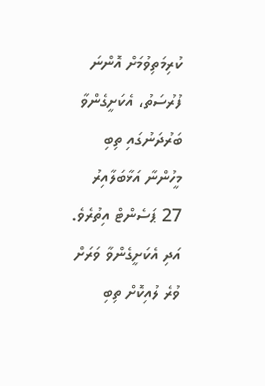ކުރިމަތިވުމަށް އޮންނަ ފުރުސަތު، އެކަށީގެންވާ ބަރުދަނުގައި ތިބި މީހުންނާ އަޅާބަލާއިރު 27 ޕަސެންޓް އިތުރެވެ. އަދި އެކަށީގެންވާ ވަރަށް ވުރެ ލުއިކޮށް ތިބި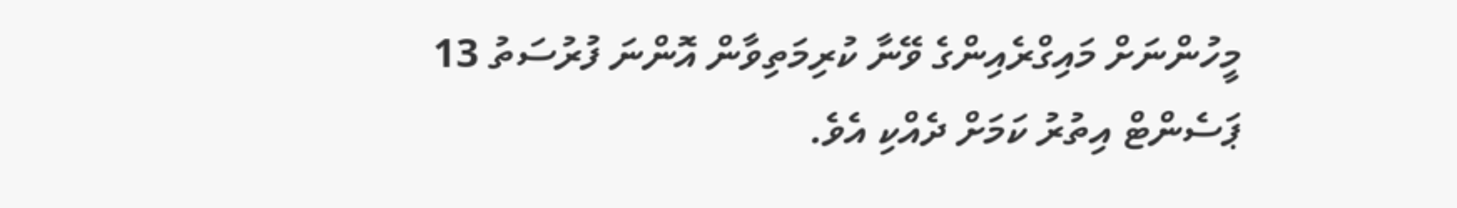މީހުންނަށް މައިގްރެއިންގެ ވޭނާ ކުރިމަތިވާން އޮންނަ ފުރުސަތު 13 ޕަސެންޓް އިތުރު ކަމަށް ދެއްކި އެވެ.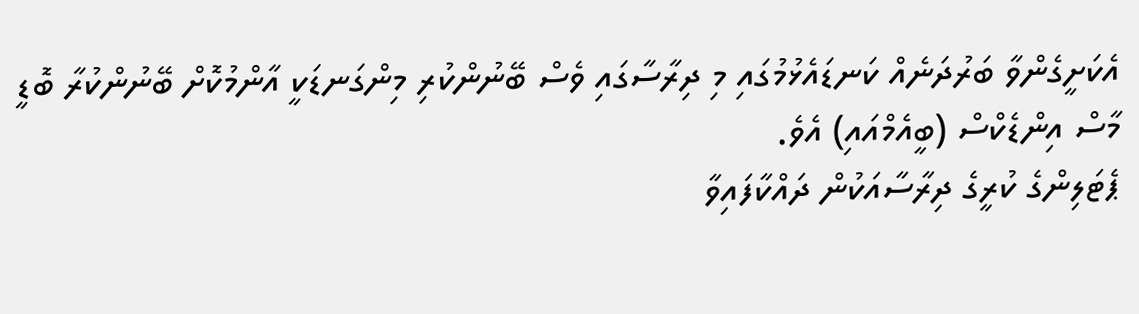އެކަށީގެންވާ ބަރުދަނެއް ކަނޑައެޅުމުގައި މި ދިރާސާގައި ވެސް ބޭނުންކުރި މިންގަނޑަކީ އާންމުކޮށް ބޭނުންކުރާ ބޮޑީ މާސް އިންޑެކްސް (ބީއެމްއައި) އެވެ.
ޕެޓަލިންގެ ކުރީގެ ދިރާސާއަކުން ދައްކާފައިވާ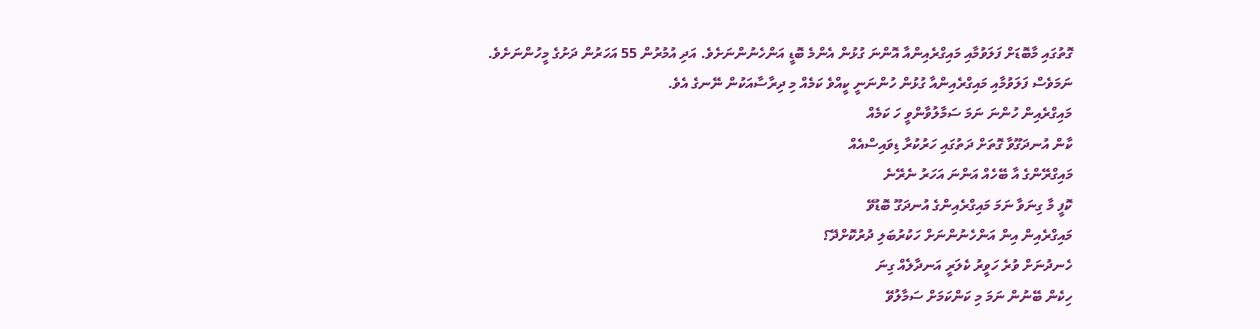ގޮތުގައި މާބޮޑަށް ފަލަވުމާއި މައިގްރެއިންއާ އޮންނަ ގުޅުން އެންމެ ބޮޑީ އަންހެނުންނަށެވެ. އަދި އުމުރުން 55 އަހަރުން ދަށުގެ މީހުންނަށެވެ.
ނަމަވެސް ފަލަވުމާއި މައިގްރެއިންއާ ގުޅުން ހުންނަނީ ކީއްވެ ކަމެއް މި ދިރާސާއަކުން ނޭނގެ އެވެ.
މައިގްރެއިން ހުންނަ ނަމަ ސަމާލުވާންވީ ހަ ކަމެއް
ކާން އުނދަގޫވާ ގޮތަށް ދަތުގައި ހަރުކުރާ ޑިވައިސްއެއް
މައިގްރޭންގެ އާ ބޭހެއް އަންނަ އަހަރު ނެރޭނެ
ކޮފީ މާ ގިނަވާ ނަމަ މައިގްރެއިންގެ އުނދަގޫ ބޮޑުވޭ
މައިގްރެއިން އިން އަންހެނުންނަށް ހަކުރުބަލި ދުރުކޮށްދޭ؟
ހެނދުނަށް ވުރެ ހަވީރު ކެލަރީ އަނދާލެއް ގިނަ
ހިކެން ބޭނުން ނަމަ މި ކަންކަމަށް ސަމާލުވޭ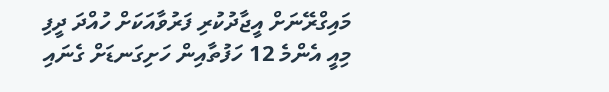މައިގްރޭނަށް އީޖާދުކުރި ފަރުވާއަކަށް ހުއްދަ ދީފި
މިއީ އެންމެ 12 ހަފުތާއިން ހަށިގަނޑަށް ގެނައި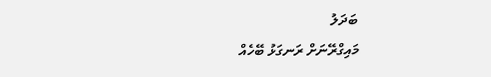ބަދަލު
މައިގްރޭނަށް ރަނގަޅު ބޭހެއް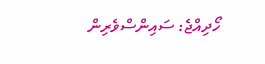ހޯދިއްޖެ: ސައިންސްވެރިން